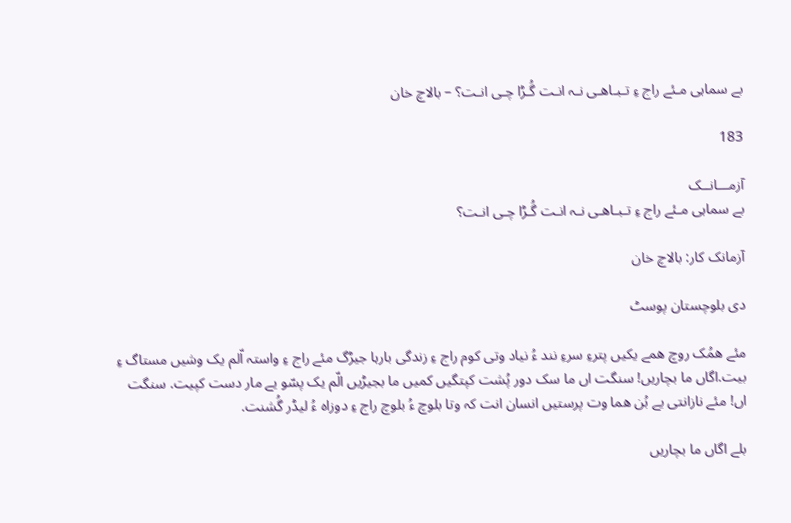بے سماہی مـئے راج ءِ تـبـاھـی نـہ انـت گُـڑا چـی انـت؟ – بالاچ خان

183

آزمـــانــک
بے سماہی مـئے راج ءِ تـبـاھـی نـہ انـت گُـڑا چـی انـت؟

آزمانک کار: بالاچ خان

دی بلوچستان پوسٹ

مئے ھمُک روچ ھمے یکیں پترءِ سرءِ نند ءُ نیاد وتی کوم راج ءِ زندگی بارہا جیڑگ مئے راج ءِ واستہ اّلم یک وشیں مستاگ ءِ بیت.اگاں ما بچاریں! سنگت اں ما سک دور پُشت کپتگیں کمیں ما بجیڑیں الّم یک پسّو یے مار دست کپیت. سنگت اں! مئے نازانتی یے بُن ھما وت پرستیں انسان انت کہ وتا بلوچ ءُ بلوچ راج ءِ دوزاہ ءُ لیڈر گُشنت.

بلے اگاں ما بچاریں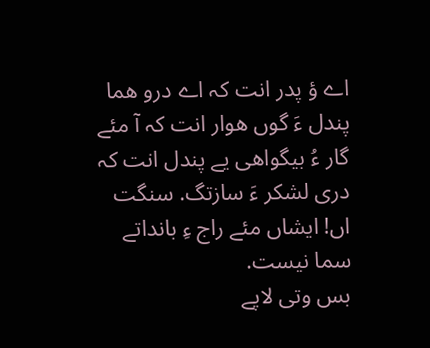اے ؤ پدر انت کہ اے درو ھما پندل ءَ گوں ھوار انت کہ آ مئے گار ءُ بیگواھی یے پندل انت کہ دری لشکر ءَ سازتگ. سنگت اں! ایشاں مئے راج ءِ بانداتے سما نیست.
بس وتی لاپے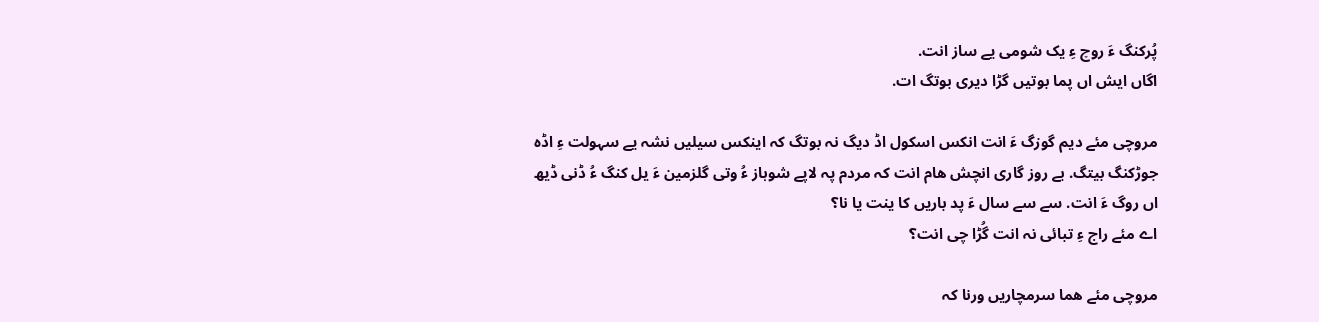پُرکنگ ءَ روچ ءِ یک شومی یے ساز انت.
اگاں ایش اں پما بوتیں گڑا دیری بوتگ ات.

مروچی مئے دیم گوزگ ءَ انت انکس اسکول اڈ دیگ نہ بوتگ کہ اینکس سیلیں نشہ یے سہولت ءِ اڈہ جوڑکنگ بیتگ. بے روز گاری انچش ھام انت کہ مردم پہ لاپے شوہاز ءُ وتی گلزمین ءَ یل کنگ ءُ ڈنی ڈیھ اں روگ ءَ انت. سے سے سال ءَ پد باریں کا ینت یا نا؟
اے مئے راج ءِ تبائی نہ انت گُڑا چی انت؟

مروچی مئے ھما سرمچاریں ورنا کہ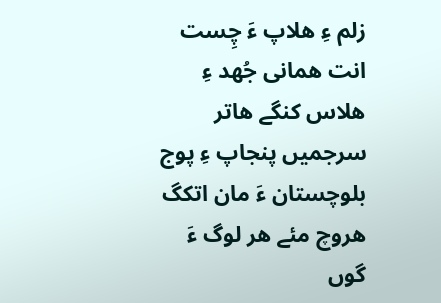زلم ءِ ھلاپ ءَ چِست انت ھمانی جُھد ءِ ھلاس کنگے ھاتر سرجمیں پنجاپ ءِ پوج بلوچستان ءَ مان اتکگ ھروچ مئے ھر لوگ ءَ گوں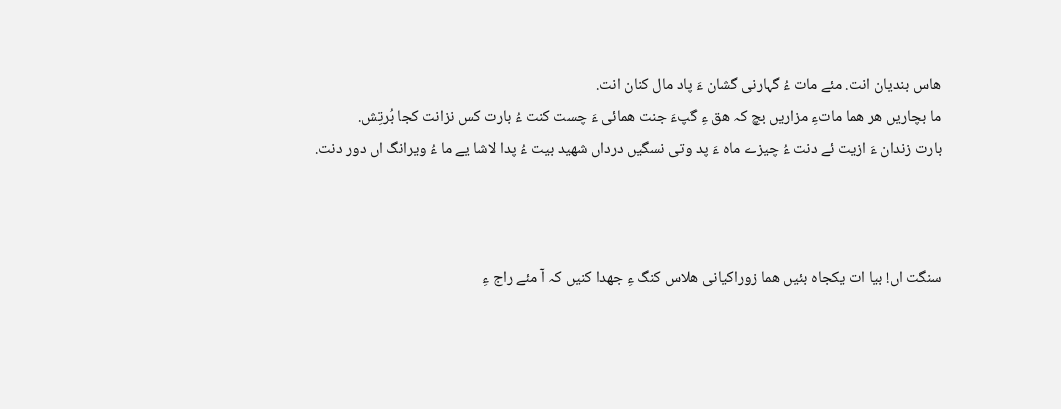ھاس بندیان انت. مئے مات ءُ گہارنی گشان ءَ پاد مال کنان انت.
ما بچاریں ھر ھما ماتءِ مزاریں بچ کہ ھق ءِ گپءَ جنت ھمائی ءَ چست کنت ءُ بارت کس نزانت کجا بُرتِش.
بارت زندان ءَ ازیت ئے دنت ءُ چیزے ماہ ءَ پد وتی نسگیں درداں شھید بیت ءُ پدا لاشا یے ما ءُ ویرانگ اں دور دنت.



سنگت اں! بیا ات یکجاہ بئیں ھما زوراکیانی ھلاس کنگ ءِ جھدا کنیں کہ آ مئے راج ءِ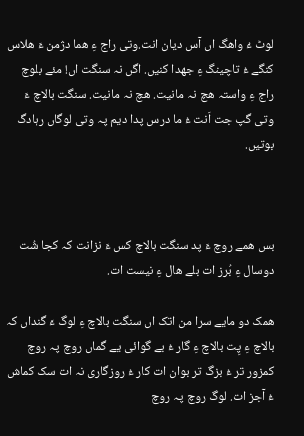لوٹ ءُ واھگ اں آس دیان انت.وتی راج ءِ ھما دژمن ءَ ھلاس کنگے ءُ تاچینگ ءِ جھدا کنیں. اگں نہ سنگت اں! مئے بلوچ راج ءِ واستہ ھچ نہ مانیت. ھچ نہ مانیت. سنگت بالاچ ءَ وتی گپ جت اَنت ءُ ما درس پدا دیم پہ وتی لوگاں رہادگ بوتیں.



بس ھمے روچ ءَ پد سنگت بالاچ کس ءَ نزانت کہ کجا شُت دوسال ءِ بُرز ات بلے ھال ءِ نیست ات.

ھمک دو مایے سرا من اتک اں سنگت بالاچ ءِ لوگ ءَ گنداں کہ بالاچ ءِ پِت بالاچ ءِ گار ءُ بے گوائی یے گماں روچ پہ روچ کمزور تر ءُ بزگ تر بوان ات کار ءُ روزگاری نہ ات سک کماش ءُ آجز ات. لوگ روچ پہ روچ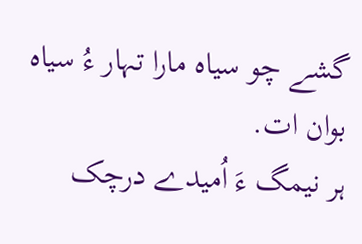گشے چو سیاہ مارا تہار ءُ سیاہ بوان ات.
ہر نیمگ ءَ اُمیدے درچک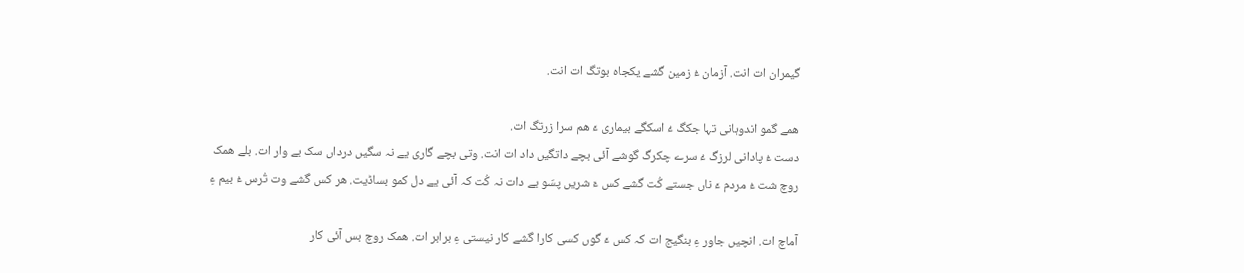گیمران ات انت. آزمان ءُ زمین گشے یکجاہ بوتگ ات انت.

ھمے گمو اندوہانی تہا جکگ ءُ اسکگے بیماری ءَ ھم سرا زرتگ ات.
دست ءُ پادانی لرزگ ءُ سرے چکرگ گوشے آئی بچے داتگیں داد ات انت. وتی بچے گاری یے نہ سگیں درداں سک بے وار ات. بلے ھمک روچ شت ءُ مردم ءَ ناں جستے کُت گشے کس ءَ شریں پسّو یے دات نہ کُت کہ آئی یے دل کمو بساڈیت. ھر کس گشے وت تُرس ءُ بیم ءِ

آماچ ات. انچیں جاور ءِ بنگیج ات کہ کس ءَ گوں کسی کارا گشے کار نیستی ءِ برابر ات. ھمک روچ بس آئی کار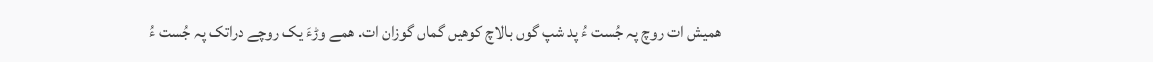ھمیش ات روچ پہ جُست ءُ پد شپ گوں بالاچ کوھیں گماں گوزان ات. ھمے وڑءَ یک روچے دراتک پہ جُست ءُ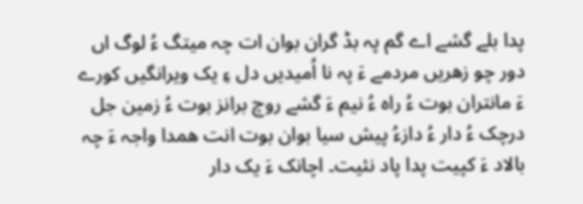پدا بلے گشے اے گم پہ بڈ گران بوان ات چہ میتگ ءُ لوگ اں دور چو زھریں مردمے ءَ پہ نا اُمیدیں دل ءِ یک ویرانگیں کورے ءَ مانتران بوت ءُ راہ ءُ نیم ءَ گشے روچ برانز بوت ءُ زمین جل درچک ءُ دار ءُ دازءُ پیش سیا بوان بوت انت ھمدا واجہ ءَ چہ بالاد ءَ کپیت پدا پاد نئیت۔ اچانک ءَ یک دار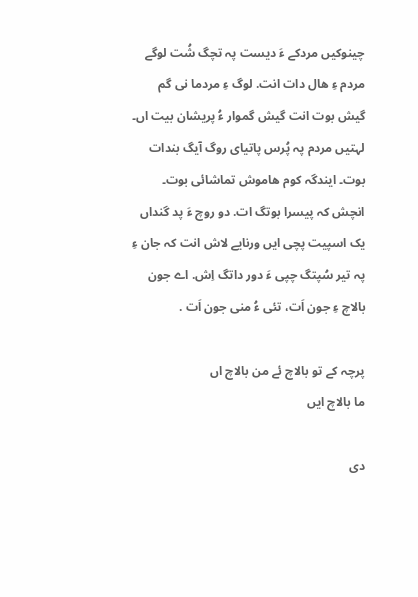چینوکیں مردکے ءَ دیست پہ تچگ شُت لوگے مردم ءِ ھال دات انت. لوگ ءِ مردما نی گم گیش بوت انت گیش گموار ءُ پریشان بیت اں۔ لہتیں مردم پہ پُرس پاتیای روگ آیگ بندات بوت۔ ایندگہ کوم ھاموش تماشائی بوت۔ انچش کہ پیسرا بوتگ ات. دو روچ ءَ پد گنداں یک اسپیت پچی ایں ورنایے لاش انت کہ جان ءِ پہ تیر سُپتگ چپی ءَ دور داتگ اِش. اے جون بالاچ ءِ جون اَت، تئی ءُ منی جون اَت .

پرچہ کے تو بالاچ ئے من بالاچ اں
ما بالاچ ایں

دی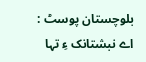بلوچستان پوسٹ : اے نبشتانک ءِ تہا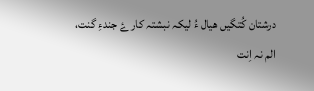درشتان کُتگیں ھیال ءُ لیکہ نبشتہ کار ۓ جندءِ گنت، الم نہ اِنت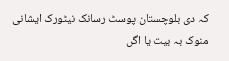کہ دی بلوچستان پوسٹ رسانک نیٹورک ایشانی منوک بہ بیت یا اگں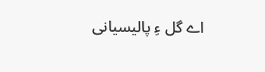اے گل ءِ پالیسیانی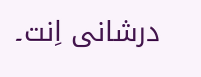درشانی اِنت۔